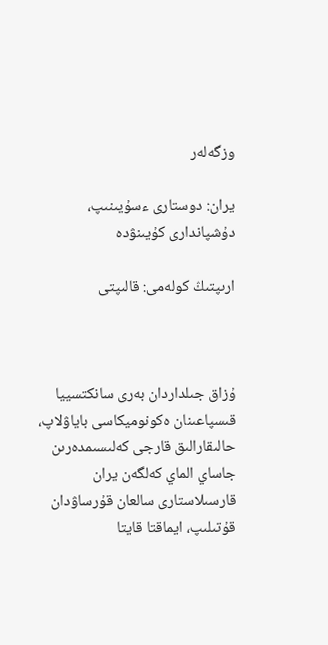وزگەلەر

يران: دوستارى ءسۇيىنىپ، دۇشپاندارى كۇيىنۋدە

ارىپتىڭ كولەمى: قالىپتى



ۇزاق جىلداردان بەرى سانكتسييا قىسپاعىنان ەكونوميكاسى باياۋلاپ، حالىقارالىق قارجى كەلىسىمدەرىن جاساي الماي كەلگەن يران  قارسىلاستارى سالعان قۇرساۋدان قۇتىلىپ، ايماقتا قايتا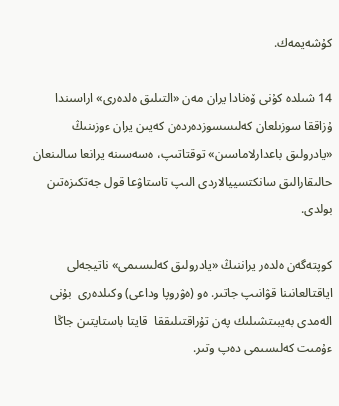كۇشەيمەك.

14 شىلدە كۇنى ۆەنادا يران مەن «التىلىق ەلدەرى» اراسىندا ۇزاققا سوزىلعان كەلىسسوزدەردەن كەيىن يران ءوزىنىڭ «يادرولىق باعدارلاماسىن» توقتاتىپ، ەسەسىنە يرانعا سالىنعان حالىقارالىق سانكتسييالاردى الىپ تاستاۋعا قول جەتكىزەتىن بولدى.

كوپتەگەن ەلدەر يراننىڭ «يادرولىق كەلىسىمى» ناتيجەلى اياقتالعانىنا قۋانىپ جاتىر. ەو (ەۋروپا وداعى) وكىلدەرى  بۇنى الەمدى بەيبىتشىلىك پەن تۇراقتىلىققا  قايتا باستايتىن جاڭا ءۇمىت كەلىسىمى دەپ وتىر.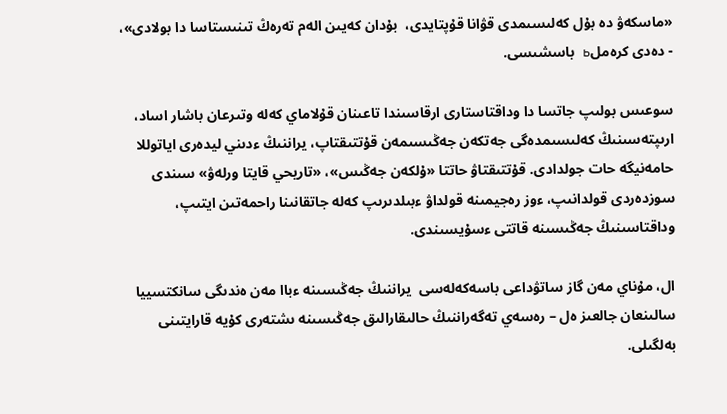«ماسكەۋ دە بۇل كەلىسىمدى قۋانا قۇپتايدى،  بۇدان كەيىن الەم تەرەڭ تىنىستاسا دا بولادى»، - دەدى كرەملь باسشىسى.

سوعىس بولىپ جاتسا دا وداقتاستارى ارقاسىندا تاعىنان قۇلاماي كەلە وتىرعان باشار اساد، ارىپتەسىنىڭ كەلىسىمدەگى جەتكەن جەڭىسىمەن قۇتتىقتاپ، يراننىڭ ءدىني ليدەرى اياتوللا حامەنيگە حات جولدادى. قۇتتىقتاۋ حاتتا «ۇلكەن جەڭىس»، «تاريحي قايتا ورلەۋ» سىندى سوزدەردى قولدانىپ، ءوز رەجيمىنە قولداۋ ءبىلدىرىپ كەلە جاتقانىنا راحمەتىن ايتىپ، وداقتاسىنىڭ جەڭىسىنە قاتتى ءسۇيسىندى.

ال، مۇناي مەن گاز ساتۋداعى باسەكەلەسى  يراننىڭ جەڭىسىنە ءباا مەن ەندىگى سانكتسييا سالىنعان جالعىز ەل – رەسەي تەگەراننىڭ حالىقارالىق جەڭىسىنە ىشتەرى كۇيە قارايتىنى بەلگىلى.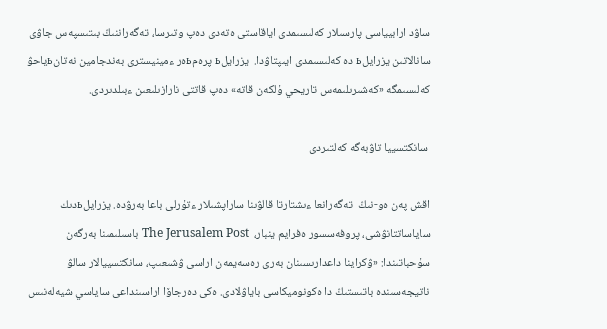ساۋد ارابيياسى پارسىلار كەلىسىمدى اياقاستى ەتەدى دەپ وتىرسا، تەگەراننىڭ بىتىسپەس جاۋى سانالاتىن يزرايلь دە كەلىسىمدى ايىپتاۋدا.  يزرايلь پرەمьەر ءمينيسترى بەندجامين نەتانьياحۋ  كەلىسىمگە «كەشىرىلىمەس تاريحي ۇلكەن قاتە» دەپ قاتتى نارازىلىعىن ءبىلدىردى.

 سانكتسييا تاۋبەگە كەلتىردى

اقش پەن ەو-نىڭ  تەگەرانعا ءىشتارتا قالۋىنا ساراپشىلار ءتۇرلى باعا بەرۋدە. يزرايلьدىك ساياساتتانۋشى، پروفەسسور ەفرايم ينبار،  The Jerusalem Post باسىلىمىنا بەرگەن سۇحباتىندا: «ۋكراينا داعدارىسىنان بەرى رەسەيمەن اراسى ۋشىعىپ، سانكتسييالار سالۋ ناتيجەسىندە باتىستىڭ دا ەكونوميكاسى باياۋلادى. ەكى دەرجاۆا اراسىنداعى ساياسي شيەلەنىس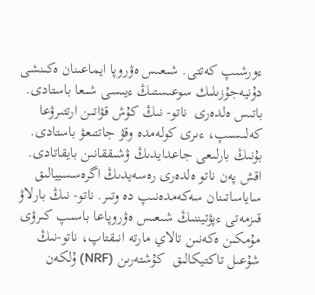ءورشىپ كەتتى. شىعىس ەۋروپا ايماعىنان ەكىنشى دۇنيەجۇزىلىك سوعىستىڭ ءيىسى شىعا باستادى. باتىس ەلدەرى  ناتو- نىڭ كۇش قۋاتىن ارتتىرۋعا كەلىسىپ، ءىرى كولەمدە وقۋ جاتتىعۋ باستادى. بۇنىڭ بارلىعى جاعدايدىڭ ۋشىققانىن بايقاتادى. اقش پەن ناتو ەلدەرى رەسەيدىڭ اگرەسسييالىق ساياساتىنان سەكەمدەنىپ دە وتىر. ناتو- نىڭ بارلاۋ قىزمەتى ءپۋتيننىڭ شىعىس ەۋروپاعا باسىپ كىرۋى مۇمكىن ەكەنىن تالاي مارتە انىقتاپ، ناتو-نىڭ شۇعىل تاكتيكالىق  كۇشتەرىن (NRF) ۇلكەن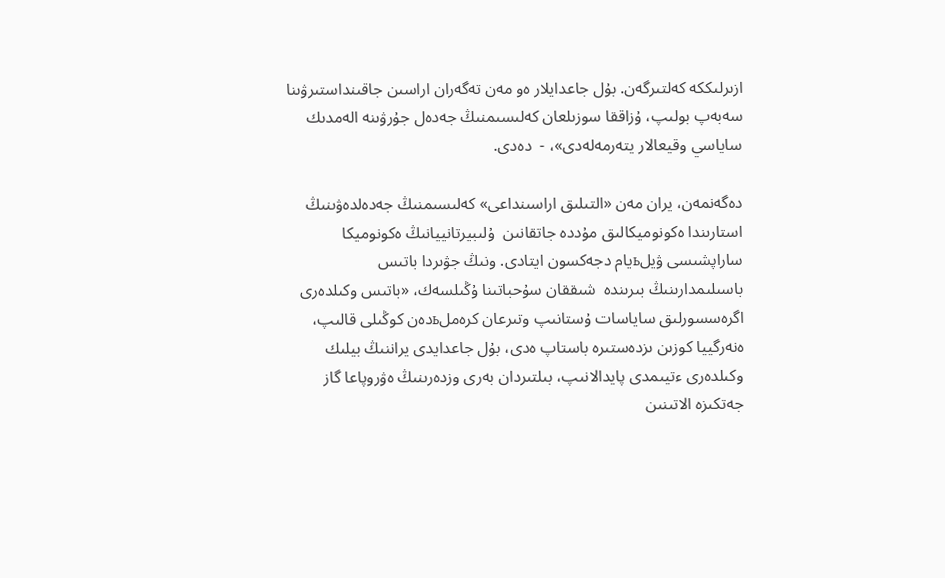ازىرلىككە كەلتىرگەن. بۇل جاعدايلار ەو مەن تەگەران اراسىن جاقىنداستىرۋىنا سەبەپ بولىپ، ۇزاققا سوزىلعان كەلىسىمنىڭ جەدەل جۇرۋىنە الەمدىك ساياسي وقيعالار يتەرمەلەدى»، -  دەدى.

دەگەنمەن، يران مەن «التىلىق اراسىنداعى» كەلىسىمنىڭ جەدەلدەۋىنىڭ استارىندا ەكونوميكالىق مۇددە جاتقانىن  ۇلىبيرتانييانىڭ ەكونوميكا ساراپشىسى ۋيلьيام دجەكسون ايتادى. ونىڭ جۋىردا باتىس باسىلىمدارىنىڭ بىرىندە  شىققان سۇحباتىنا ۇڭىلسەك، «باتىس وكىلدەرى اگرەسسورلىق ساياسات ۇستانىپ وتىرعان كرەملьدەن كوڭىلى قالىپ، ەنەرگييا كوزىن ىزدەستىرە باستاپ ەدى، بۇل جاعدايدى يراننىڭ بيلىك وكىلدەرى ءتيىمدى پايدالانىپ، بىلتىردان بەرى وزدەرىنىڭ ەۋروپاعا گاز جەتكىزە الاتىنىن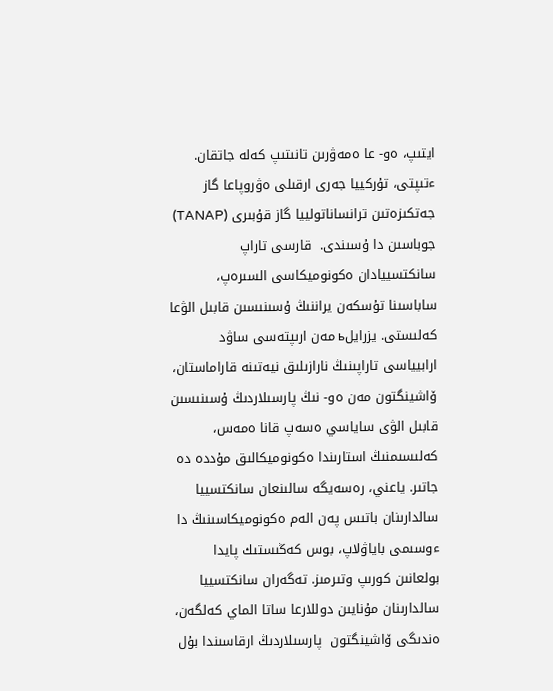ايتىپ، ەو- عا ەمەۋرىن تانىتىپ كەلە جاتقان. ءتىپتى، تۇركييا جەرى ارقىلى ەۋروپاعا گاز جەتكىزەتىن ترانساناتولييا گاز قۇبىرى (TANAP) جوباسىن دا ۇسىندى.  قارسى تاراپ سانكتسييادان ەكونوميكاسى السىرەپ، ساباسىنا تۇسكەن يراننىڭ ۇسىنىسىن قابىل الۋعا كەلىستى. يزرايلь مەن ارىپتەسى ساۋد ارابيياسى تاراپىنىڭ نارازىلىق نيەتىنە قاراماستان، ۆاشينگتون مەن ەو- نىڭ پارسىلاردىڭ ۇسىنىسىن قابىل الۋى ساياسي ەسەپ قانا ەمەس، كەلىسىمنىڭ استارىندا ەكونوميكالىق مۇددە دە جاتىر. ياعني، رەسەيگە سالىنعان سانكتسييا سالدارىنان باتىس پەن الەم ەكونوميكاسىنىڭ دا ءوسىمى باياۋلاپ، بوس كەڭىستىك پايدا بولعانىن كورىپ وتىرمىز. تەگەران سانكتسييا سالدارىنان مۇنايىن دوللارعا ساتا الماي كەلگەن، ەندىگى ۆاشينگتون  پارسىلاردىڭ ارقاسىندا بۇل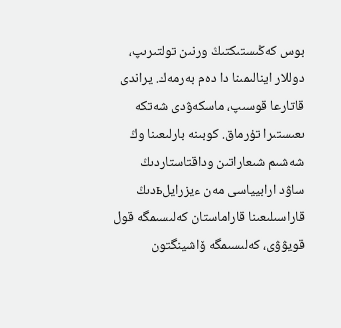بوس كەڭىستىكتىڭ ورنىن تولتىرىپ، دوللار اينالىمىنا دا دەم بەرمەك. يراندى قاتارعا قوسىپ، ماسكەۋدى شەتكە ىعىستىرا تۇرماق. كوبىنە بارلىعىنا وڭ شەشىم شىعاراتىن وداقتاستاردىڭ  ساۋد ارابيياسى مەن ءيزرايلьدىڭ قاراسىلىعىنا قاراماستان كەلىسىمگە قول قويۋۋى، كەلىسىمگە ۆاشينگتون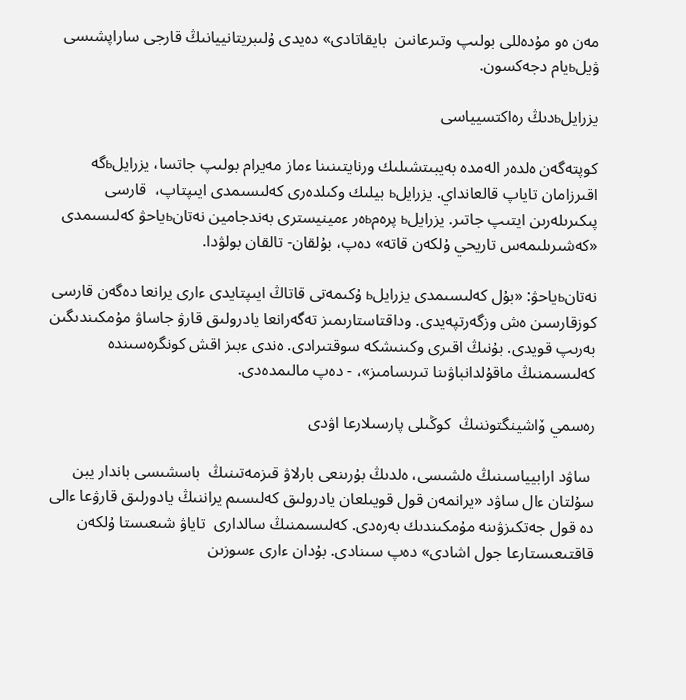مەن ەو مۇدەللى بولىپ وتىرعانىن  بايقاتادى» دەيدى ۇلىبريتانييانىڭ قارجى ساراپشىسى ۋيلьيام دجەكسون.

يزرايلьدىڭ رەاكتسيياسى

كوپتەگەن ەلدەر الەمدە بەيبىتشىلىك ورنايتىنىنا ءماز مەيرام بولىپ جاتسا، يزرايلьگە اقىرزامان تاياپ قالعانداي. يزرايلь بيلىك وكىلدەرى كەلىسىمدى ايىپتاپ،  قارسى پىكىرىلەرىن ايتىپ جاتىر. يزرايلь پرەمьەر ءمينيسترى بەندجامين نەتانьياحۋ كەلىسىمدى «كەشىرىلىمەس تاريحي ۇلكەن قاتە» دەپ، بۇلقان- تالقان بولۋدا.

نەتانьياحۋ: «بۇل كەلىسىمدى يزرايلь ۇكىمەتى قاتاڭ ايىپتايدى ءارى يرانعا دەگەن قارسى كوزقارسىن ەش وزگەرتپەيدى. وداقتاستارىمىز تەگەرانعا يادرولىق قارۋ جاساۋ مۇمكىندىگىن بەرىپ قويدى. بۇنىڭ اقىرى وكىنىشكە سوقتىرادى. ەندى ءبىز اقش كونگرەسىندە كەلىسىمنىڭ ماقۇلدانباۋىنا تىرىسامىز»، - دەپ مالىمدەدى.

رەسمي ۆاشينگتوننىڭ  كوڭىلى پارسىلارعا اۋدى

 ساۋد ارابيياسىنىڭ ەلشىسى، ەلدىڭ بۇرىنعى بارلاۋ قىزمەتىنىڭ  باسشىسى باندار يبن سۇلتان ءال ساۋد «يرانمەن قول قويىلعان يادرولىق كەلىسىم يراننىڭ يادورلىق قارۋعا ءالى دە قول جەتكىزۋىنە مۇمكىندىك بەرەدى. كەلىسىمنىڭ سالدارى  تاياۋ شىعىستا ۇلكەن قاقتىعىستارعا جول اشادى» دەپ سىنادى. بۇدان ءارى ءسوزىن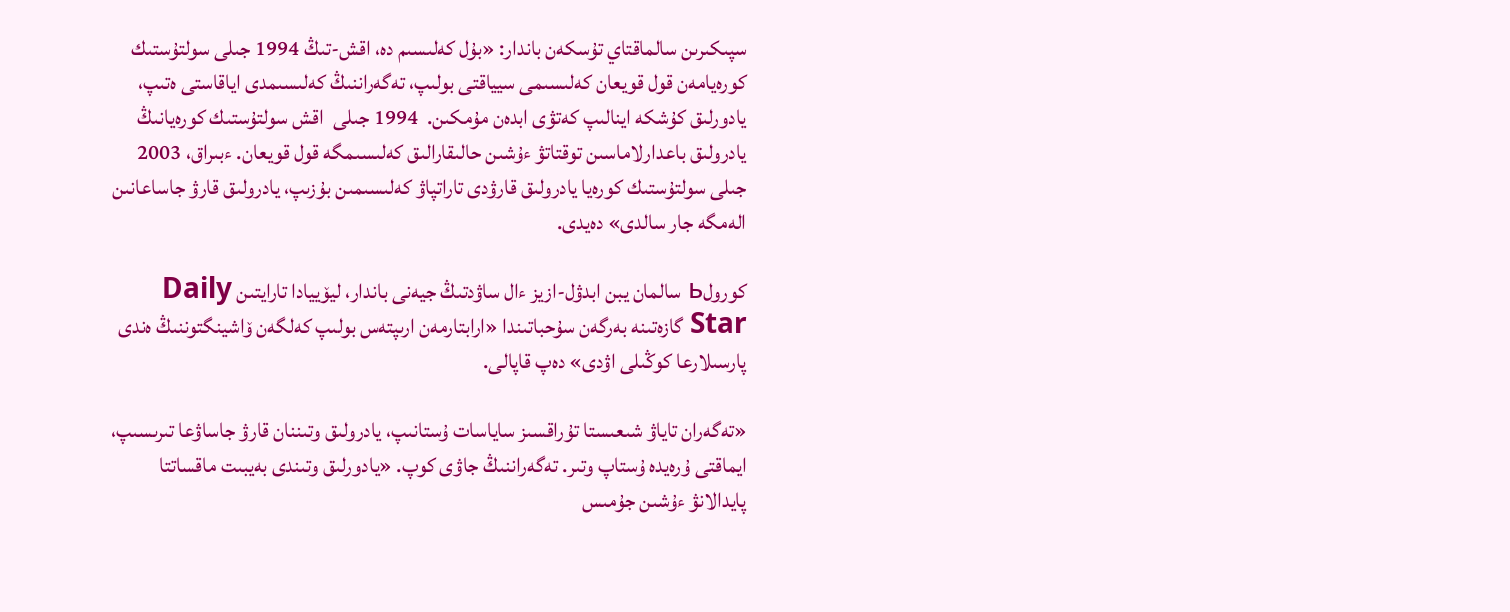سپىكىرىن سالماقتاي تۇسكەن باندار: «بۇل كەلىسىم دە، اقش-تىڭ 1994 جىلى سولتۇستىك كورەيامەن قول قويعان كەلىسىمى سيياقتى بولىپ، تەگەراننىڭ كەلىسىمدى اياقاستى ەتىپ، يادورلىق كۇشكە اينالىپ كەتۋى ابدەن مۇمكىن.  1994 جىلى  اقش سولتۇستىك كورەيانىڭ يادرولىق باعدارلاماسىن توقتاتۋ ءۇشىن حالىقارالىق كەلىسىمگە قول قويعان. ءبىراق، 2003 جىلى سولتۇستىك كورەيا يادرولىق قارۋدى تاراتپاۋ كەلىسىمىن بۇزىپ، يادرولىق قارۋ جاساعانىن الەمگە جار سالدى» دەيدى.

كورولь سالمان يبن ابدۋل-ازيز ءال ساۋدتىڭ جيەنى باندار، ليۆييادا تارايتىن Daily Star گازەتىنە بەرگەن سۇحباتىندا «ارابتارمەن ارىپتەس بولىپ كەلگەن ۆاشينگتوننىڭ ەندى پارسىلارعا كوڭىلى اۋدى» دەپ قاپالى.

«تەگەران تاياۋ شىعىستا تۇراقسىز ساياسات ۇستانىپ، يادرولىق وتىننان قارۋ جاساۋعا تىرىسىپ، ايماقتى ۇرەيدە ۇستاپ وتىر. تەگەراننىڭ جاۋى كوپ. «يادورلىق وتىندى بەيبىت ماقساتتا پايدالانۋ ءۇشىن جۇمىس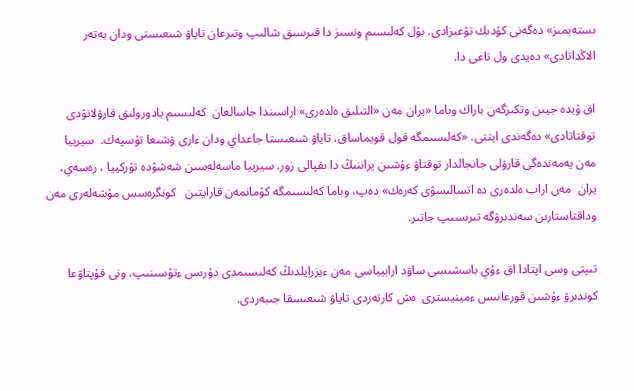ىستەيمىز» دەگەنى كۇدىك تۋعىزادى. بۇل كەلىسىم ونسىز دا قىرسىق شالىپ وتىرعان تاياۋ شىعىستى ودان بەتەر الاڭداتادى» دەيدى ول تاعى دا.

اق ۇيدە جيىن وتكىزگەن باراك وباما «يران مەن «التىلىق ەلدەرى» اراسىندا جاسالعان  كەلىسىم يادورولىق قارۋلانۋدى توقتاتادى» دەگەندى ايتتى. «كەلىسىمگە قول قويماساق، تاياۋ شىعىستا جاعداي ودان ءارى ۋشىعا تۇسپەك.  سيرييا مەن يەمەندەگى قارۋلى جانجالدار توقتاۋ ءۇشىن يراننىڭ دا ىقپالى زور. سيرييا ماسەلەسىن شەشۋدە تۇركييا ، رەسەي، يران  مەن اراب ەلدەرى دە اتسالىسۋى كەرەك» دەپ، وباما كەلىسىمگە كۇمانمەن قارايتىن   كونگرەسس مۇشەلەرى مەن وداقتاستارىن سەندىرۋگە تىرىسىپ جاتىر.

تىپتى وسى اپتادا اق ءۇي باسشىسى ساۋد ارابيياسى مەن ءيزرايلدىڭ كەلىسىمدى دۇرىس ءتۇسىنىپ، ونى قۇپتاۋعا كوندىرۋ ءۇشىن قورعانىس ءمينيسترى  ەش كارتەردى تاياۋ شىعىسقا جىبەردى.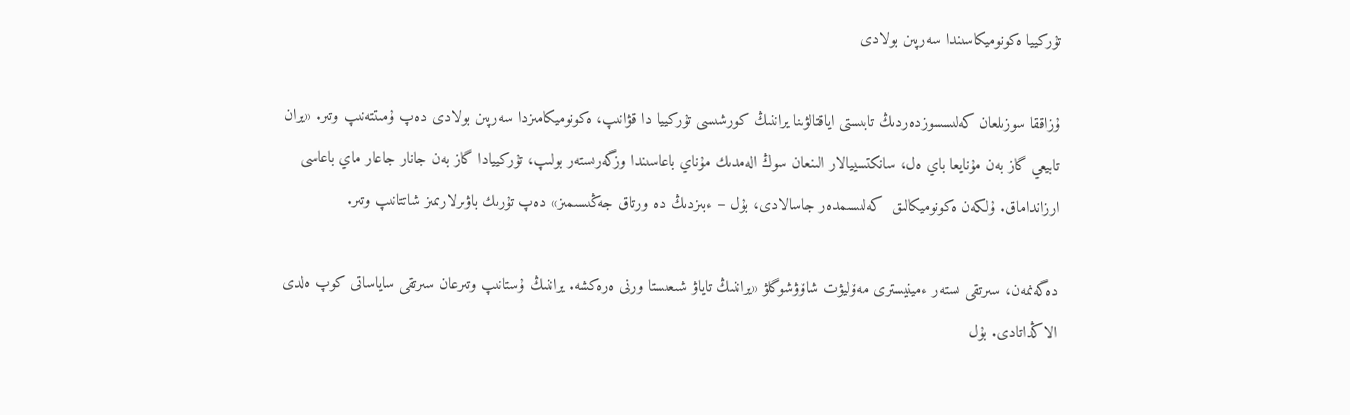تۇركييا ەكونوميكاسىندا سەرپىن بولادى

ۇزاققا سوزىلعان كەلىسسوزدەردىڭ تابىستى اياقتالۋىنا يراننىڭ كورشىسى تۇركييا دا قۋانىپ، ەكونوميكامىزدا سەرپىن بولادى دەپ ۇمىتتەنىپ وتىر. «يران تابيعي گاز بەن مۇنايعا باي ەل، سانكتسييالار الىنعان سوڭ الەمدىك مۇناي باعاسىندا وزگەرىستەر بولىپ، تۇركييادا گاز بەن جانار جاعار ماي باعاسى ارزانداماق. ۇلكەن ەكونوميكالىق  كەلىسىمدەر جاسالادى، بۇل – ءبىزدىڭ دە ورتاق جەڭىسىمىز» دەپ تۇرىك باۋىرلارىمىز شاتتانىپ وتىر.

دەگەنمەن، سىرتقى ىستەر ءمينيسترى مەۆليۋت شاۆۋشوگلۋ «يراننىڭ تاياۋ شىعىستا ورنى ەرەكشە. يراننىڭ ۇستانىپ وتىرعان سىرتقى ساياساتى كوپ ەلدى الاڭداتادى. بۇل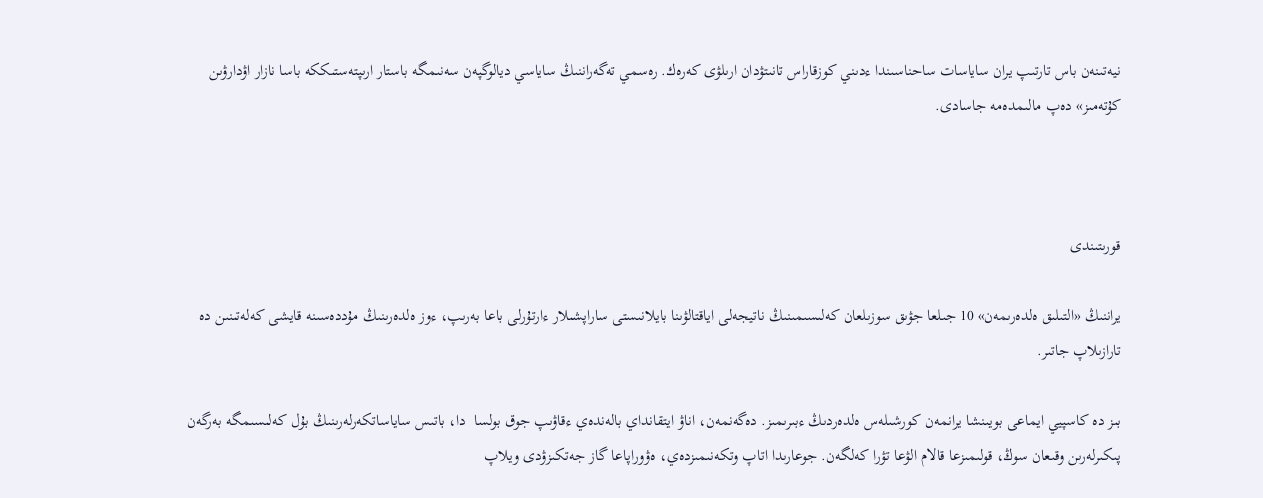نيەتىنەن باس تارتىپ يران ساياسات ساحناسىندا ءدىني كوزقاراس تانىتۋدان ارىلۋى كەرەك. رەسمي تەگەراننىڭ ساياسي ديالوگپەن سەنىمگە باستار ارىپتەستىككە باسا نازار اۋدارۋىن كۇتەمىز» دەپ مالىمدەمە جاسادى.



قورىتىندى

يراننىڭ «التىلىق ەلدەرىمەن» 10 جىلعا جۋىق سوزىلعان كەلىسىمىنىڭ ناتيجەلى اياقتالۋىنا بايلانىستى ساراپشىلار ءارتۇرلى باعا بەرىپ، ءوز ەلدەرىنىڭ مۇددەسىنە قايشى كەلەتىنىن دە تارازىلاپ جاتىر.

بىز دە كاسپيي ايماعى بويىنشا يرانمەن كورشىلەس ەلدەردىڭ ءبىرىمىز. دەگەنمەن، اناۋ ايتقانداي بالەندەي ءقاۋىپ جوق بولسا  دا، باتىس ساياساتكەرلەرىنىڭ بۇل كەلىسىمگە بەرگەن پىكىرلەرىن وقىعان سوڭ، قولىمىزعا قالام الۋعا تۋرا كەلگەن. جوعارىدا اتاپ وتكەنىمىزدەي، ەۋوراپاعا گاز جەتكىزۋدى ويلاپ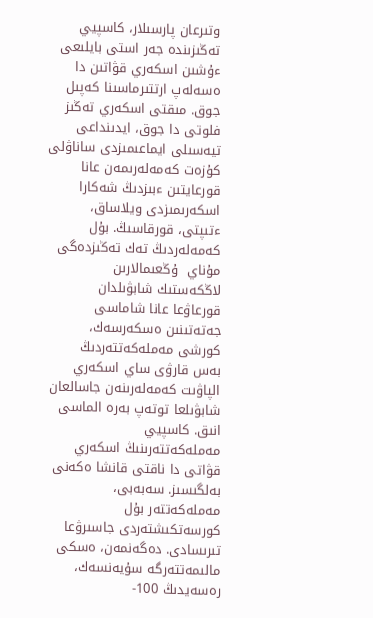وتىرعان پارسىلار، كاسپيي تەڭىزىندە جەر استى بايلىعى ءۇشىن اسكەري قۋاتىن دا ەسەلەپ ارتتىرماسىنا كەپىل جوق. مىقتى اسكەري تەڭىز فلوتى دا جوق، ايدىنداعى تيەسىلى ايماعىمىزدى ساناۋلى كۇزەت كەمەلەرىمەن عانا قورعايتىن ءبىزدىڭ شەكارا اسكەرىمىزدى ويلاساق، ءتىپتى، قورقاسىڭ. بۇل كەمەلەردىڭ تەك تەڭىزدەگى مۇناي  ۇڭعىمالارىن لاڭكەستىك شابۋىلدان قورعاۋعا عانا شاماسى جەتەتىنىن ەسكەرسەك، كورشى مەملەكەتتەردىڭ  بەس قارۋى ساي اسكەري الپاۋىت كەمەلەرىنەن جاسالعان شابۋىلعا توتەپ بەرە الماسى انىق. كاسپيي مەملەكەتتەرىنىڭ اسكەري قۋاتى دا ناقتى قانشا ەكەنى بەلگىسىز. سەبەبى، مەملەكەتتەر بۇل كورسەتكىشتەردى جاسىرۋعا تىرىسادى. دەگەنمەن، ەسكى مالىمەتتەرگە سۇيەنسەك،  رەسەيدىڭ 100-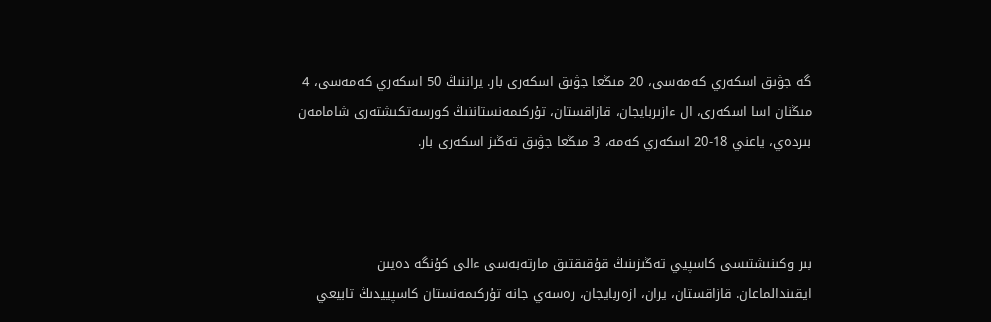گە جۋىق اسكەري كەمەسى، 20 مىڭعا جۋىق اسكەرى بار. يراننىڭ 50 اسكەري كەمەسى، 4 مىڭنان اسا اسكەرى، ال ءازىربايجان، قازاقستان، تۇركىمەنستاننىڭ كورسەتكىشتەرى شامامەن بىردەي، ياعني 18-20 اسكەري كەمە، 3 مىڭعا جۋىق تەڭىز اسكەرى بار.



بىر وكىنىشتىسى كاسپيي تەڭىزىنىڭ قۇقىقتىق مارتەبەسى ءالى كۇنگە دەيىن  ايقىندالماعان. قازاقستان، يران، ازەربايجان، رەسەي جانە تۇركىمەنستان كاسپييدىڭ تابيعي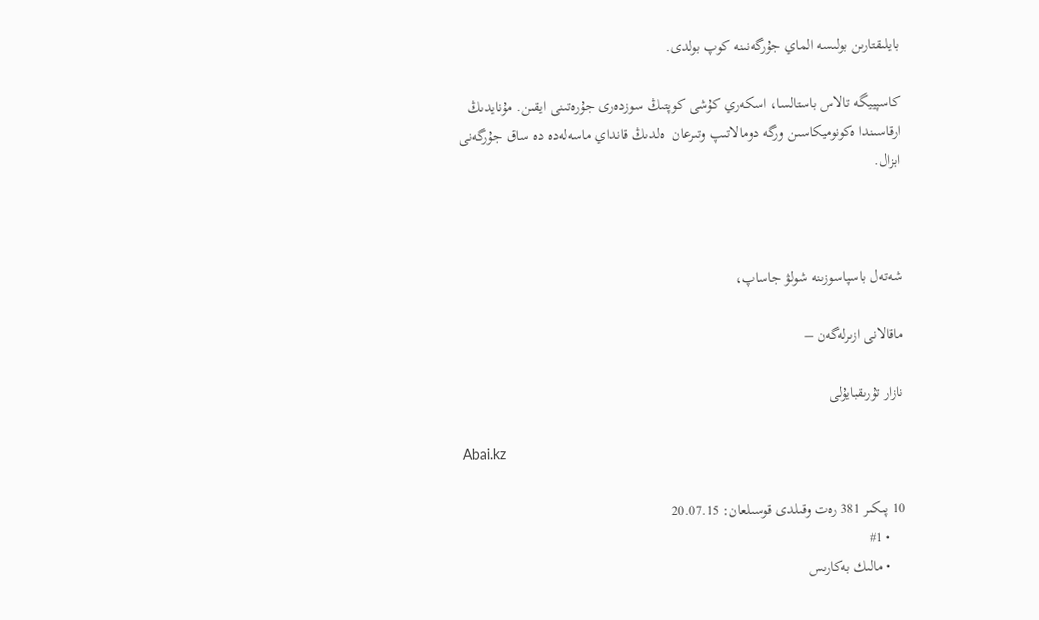بايلىقتارىن بولىسە الماي جۇرگەنىنە كوپ بولدى.

كاسپييگە تالاس باستالسا، اسكەري كۇشى كوپتىڭ سوزدەرى جۇرەتىنى ايقىن. مۇنايدىڭ ارقاسىندا ەكونوميكاسىن ورگە دومالاتىپ وتىرعان  ەلدىڭ قانداي ماسەلەدە دە ساق جۇرگەنى ابزال.



شەتەل باسپاسوزىنە شولۋ جاساپ،

ماقالانى ازىرلەگەن –

نازار تۇرىقبايۇلى

Abai.kz

10 پىكىر 381 رەت وقىلدى قوسىلعان: 20.07.15
    • #1
    • مالىك بەكارىس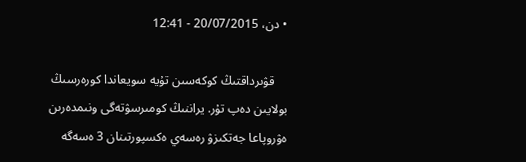• دن، 20/07/2015 - 12:41

    قۋىرداقتىڭ كوكەسىن تۇيە سويعاندا كورەرسىڭ بولايىن دەپ تۇر. يراننىڭ كومىرسۋتەگى ونىمدەرىن ەۋروپاعا جەتكىزۋ رەسەي ەكسپورتىنان 3 ەسەگە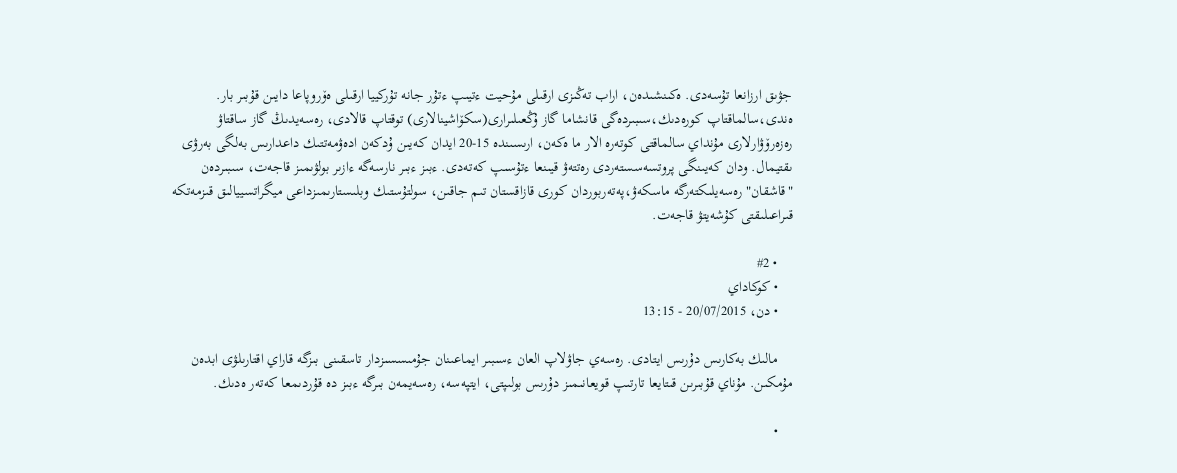جۋىق ارزانعا تۇسەدى. ەكىنشىدەن، اراب تەڭىزى ارقىلى مۇحيت ءتيىپ ءتۇر جانە تۇركييا ارقىلى ەۆروپاعا دايىن قۇبىر بار. ەندى،سالماقتاپ كورەدىك،سىبىردەگى قانشاما گاز ۇڭعىلىرارى(سكۆاشينالارى) توقتاپ قالادى، رەسەيدىڭ گاز ساقتاۋ رەزەرۆۋارلارى مۇنداي سالماقتى كوتەرە الار ما ەكەن، ارىسىندە 15-20 ايدان كەيىن ۇدكەن ادەۋمەتتىك داعدارىس بەلگى بەرۋى ىقتيمال. ودان كەيىنگى پروتسەسستەردى رەتتەۋ قيىنعا ءتۇسىپ كەتەدى. ءبىز ءبىر نارسەگە ءازىر بولۋىمىز قاجەت، سىبىردەن "قاشقان" رەسەيلىكتەرگە ماسكەۋ،پەتەربوردان كورى قازاقستان تىم جاقىن، سولتۇستىك وبلىستارىمىزداعى ميگراتسييالىق قىزمەتكە قىراعىلىقتى كۇشەيتۋ قاجەت.

    • #2
    • كوكاداي
    • دن، 20/07/2015 - 13:15

    مالىك بەكارىس دۇرىس ايتادى. رەسەي جاۋلاپ العان ءسىبىر ايماعىنان جۇمىسسىزدار تاسقىنى بىزگە قاراي اقتارىلۋى ابدەن مۇمكىن. مۇناي قۇبىرىن قىتايعا تارتىپ قويعانىمىز دۇرىس بولىپتى، ايتپەسە، رەسەيمەن بىرگە ءبىز دە قۇردىمعا كەتەر ەدىك.

    •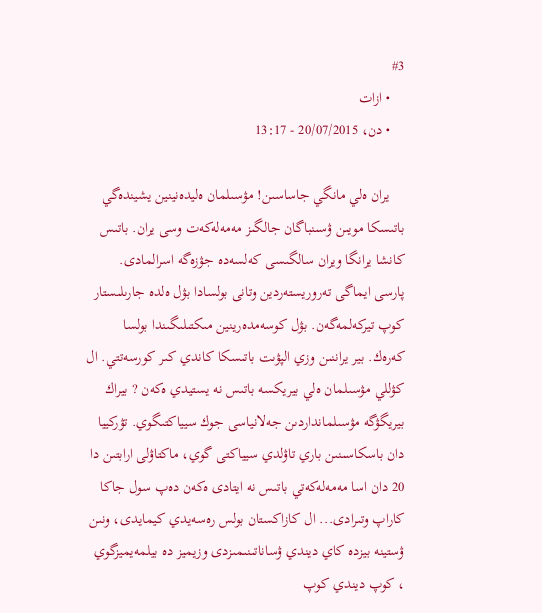#3
    • ازات
    • دن، 20/07/2015 - 13:17

    يران ەلي مانگي جاساسىن! مۋسىلمان ەليدەنينين يشيندەگي باتىسكا مويىن ۋسىنباگان جالگىز مەمەلەكەت وسى يران. باتىس كانشا يرانگا ويران سالگىسى كەلسەدە جۋزەگە اسرالمادى. پارسى ايماگى تەروريستەردين وتانى بولسادا بۋل ەلدە جارىلىستار كوپ تيركەلمەگەن. بۋل كوسەمدەرينين مىكتىلىگىندا بولسا كەرەك. بير يراننىن وزي الپۋىت باتىسكا كاندي كىر كورسەتتي. ال كۋللي مۋسىلمان ەلي بيريكسە باتىس نە يستيدي ەكەن ? بيراك بيريگۋگە مۋسىلمانداردىن جەلانياسى جوك سيياكتىگوي. تۋركييا دان باسكاسىنىن باري تاۋلدي سيياكتى گوي، ماكتاۋلى ارابتىن دا 20 دان اسا مەمەلەكەتي باتىس نە ايتادى ەكەن دەپ سول جاكا كاراپ وتىرادى... ال كازاكستان بولس رەسەيدي كيمايدى، ونىن ۋستينە بيزدە كاي ديندي ۋساناتىنىمىزدى وزيميز دە بيلمەيميزگوي ، كوپ ديندي كوپ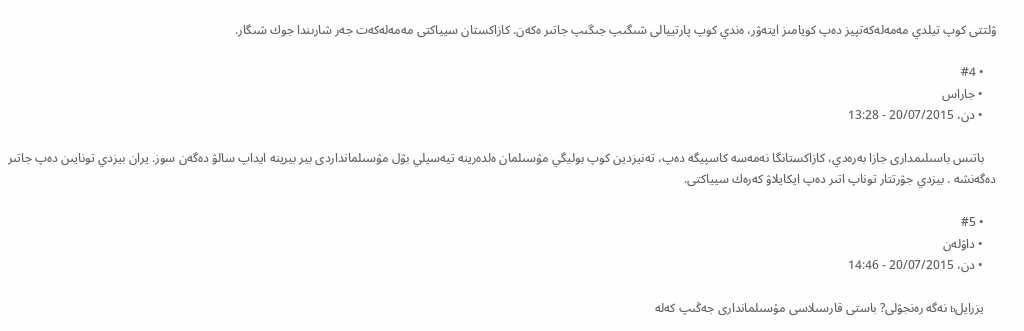ۋلتتى كوپ تيلدي مەمەلەكەتپيز دەپ كويامىز ايتەۋر، ەندي كوپ پارتييالى شىگىپ جىگىپ جاتىر ەكەن. كازاكستان سيياكتى مەمەلەكەت جەر شارىندا جوك شىگار.

    • #4
    • جاراس
    • دن، 20/07/2015 - 13:28

    باتىس باسىلىمدارى جازا بەرەدي، كازاكستانگا نەمەسە كاسپيگە دەپ، تەنيزدين كوپ بوليگي مۋسىلمان ەلدەرينە تيەسيلي بۋل مۋسىلمانداردى بير بيرينە ايداپ سالۋ دەگەن سوز. يران بيزدي تونايىن دەپ جاتىر دەگەنشە . بيزدي جۋرتتار توناپ اتىر دەپ ايكايلاۋ كەرەك سيياكتى.

    • #5
    • داۋلەن
    • دن، 20/07/2015 - 14:46

    يزرايلь نەگە رەنجۋلى? باستى قارسىلاسى مۇسىلماندارى جەڭىپ كەلە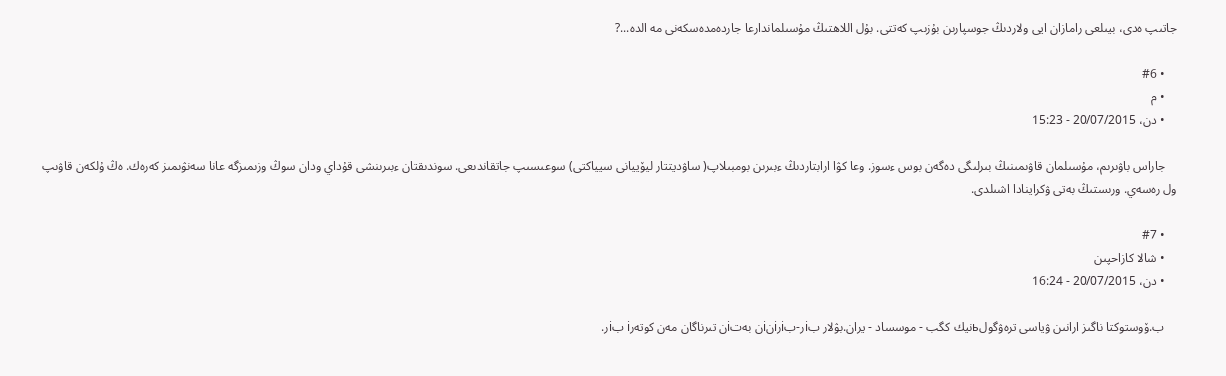جاتىپ ەدى، بيىلعى رامازان ايى ولاردىڭ جوسپارىن بۇزىپ كەتتى. بۇل اللاھتىڭ مۇسىلماندارعا جاردەمدەسكەنى مە الدە...?

    • #6
    • م
    • دن، 20/07/2015 - 15:23

    جاراس باۋىرىم، مۇسىلمان قاۋىمىنىڭ بىرلىگى دەگەن بوس ءسوز. وعا كۋا ارابتاردىڭ ءبىرىن بومبىلاپ( ساۋديتتار ليۆييانى سيياكتى) سوعىسىپ جاتقاندىعى. سوندىقتان ءبىرىنشى قۇداي ودان سوڭ وزىمىزگە عانا سەنۋىمىز كەرەك. ەڭ ۇلكەن قاۋىپ ول رەسەي. ورىستىڭ بەتى ۋكراينادا اشىلدى.

    • #7
    • شالا كازاحپىن
    • دن، 20/07/2015 - 16:24

    ب.ۆوستوكتا ناگىز ارانىن ۋياسى ترەۋگولьنيك كگب - موسساد - يران.بۋلار بiر-بiرiنiن بەتiن تىرناگان مەن كوتەرi بiر.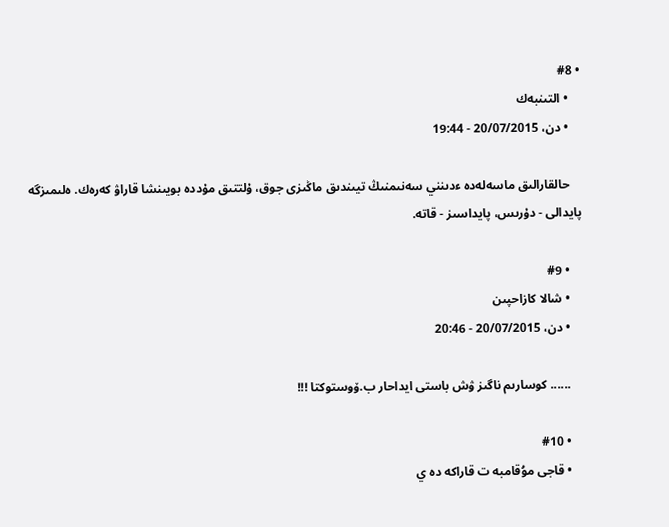• #8
    • التىنبەك
    • دن، 20/07/2015 - 19:44

    حالقارالىق ماسەلەدە ءدىنني سەنىمنىڭ تيىندىق ماڭىزى جوق، ۇلتتىق مۇددە بويىنشا قاراۋ كەرەك. ەلىمىزگە پايدالى - دۇرىس، پايداسىز - قاتە.

    • #9
    • شالا كازاحپىن
    • دن، 20/07/2015 - 20:46

    ...... كوسارىم ناگىز ۋش باستى ايداحار ب.ۆوستوكتا !!!

    • #10
    • قاجی موُقامبه ت قاراكه ده ي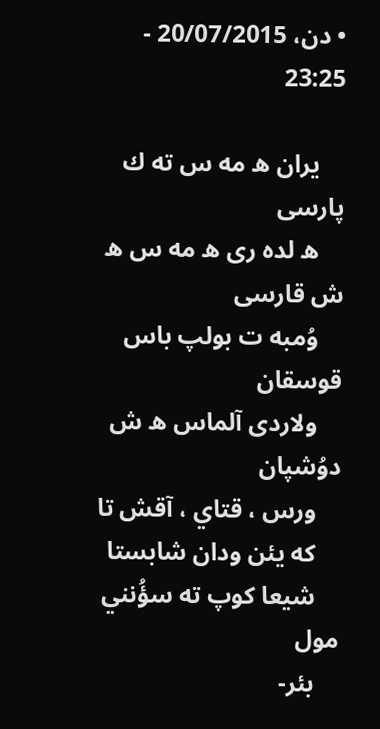• دن، 20/07/2015 - 23:25

    يران ه مه س ته ك پارسی
    ه لده ری ه مه س ه ش قارسی
    وُمبه ت بولپ باس قوسقان
    ولاردی آلماس ه ش دوُشپان
    ورس ، قتاي ، آقش تا
    كه يئن ودان شابستا
    شيعا كوپ ته سؤُنني مول
    بئر-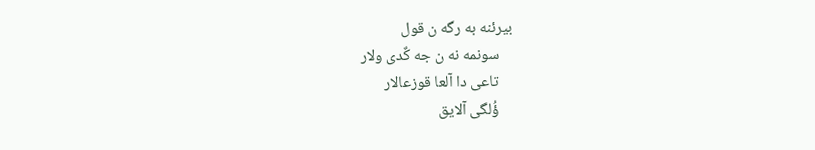بيرئنه به رگه ن قول
    سونمه نه ن جه كٌدی ولار
    تاعی دا آلعا قوزعالار
    ؤُلگی آلايق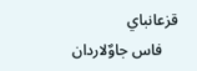قزعانباي
    فاس جاوٌلاردان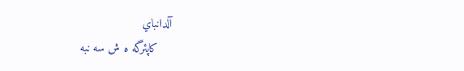آلدانباي
    كاپئرگه ه ش سه نبه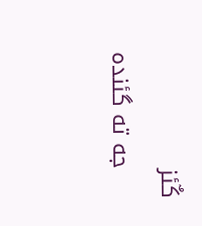كٌئز
    جه ته گئنده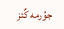جوُرمه كٌئز